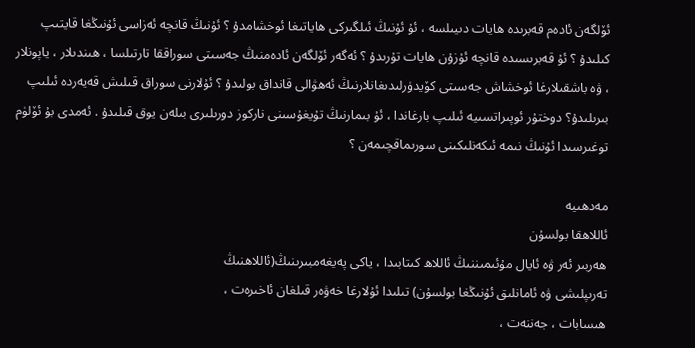ئۆلگەن ئادەم قەبرىدە ھايات دىيىلسە ، ئۇ ئۇنىڭ ئىلگىركى ھاياتىغا ئوخشامدۇ ؟ ئۇنىڭ قانچە ئەزاسى ئۇنىڭغا قايتىپ كىلىدۇ ؟ ئۇ قەبرىسىدە قانچە ئۇزۇن ھايات تۇرىدۇ ؟ ئەگەر ئۆلگەن ئادەمنىڭ جەسىتى سوراققا تارتىلسا ، ھىندىلار ، ياپونلار ، ۋە باشقىلارغا ئوخشاش جەسىتى كۆيدۈرلىدىغانلارنىڭ ئەھۋالى قانداق بولىدۇ ؟ ئۇلارنى سوراق قىلىش قەيەردە ئىلىپ بىرىلىدۇ؟ دوختۇر ئوپىراتسىيە ئىلىپ بارغاندا ، ئۇ بىمارنىڭ تۇيغۇسىنى ناركوز دورىلىرى بىلەن يوق قىلىدۇ . ئەمدى بۇ ئۆلۈم توغىرسىدا ئۇنىڭ نىمە ئىكەنلىكىنى سورىماقچىمەن ؟

مەدھىيە
ئاللاھقا بولسۇن
ھەربىر ئەر ۋە ئايال مۇئىمىننىڭ ئاللاھ كىتابىدا ، ياكى پەيغەمبىرىنىڭ(ئاللاھنىڭ
تەرىپلىشى ۋە ئامانلىق ئۇنىڭغا بولسۇن) تىلىدا ئۇلارغا خەۋەر قىلغان ئاخىرەت ،
ھىسابات ، جەننەت ،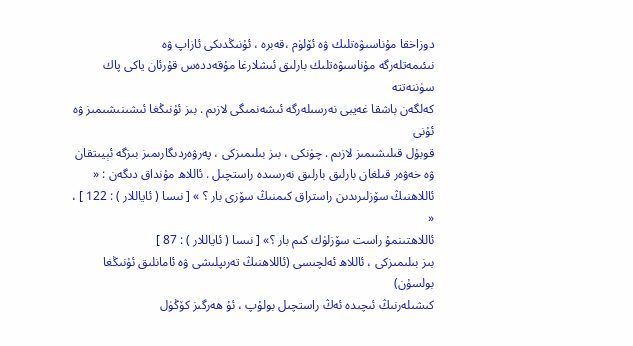دوزاخقا مۇناسىۋەتلىك ۋە ئۆلۈم ،قەبرە ، ئۇنىڭدىكى ئازاپ ۋە
نىئىمەتلەرگە مۇناسىۋەتلىك بارلىق ئىشلارغا مۇقەددەس قۇرئان ياكى پاك سۈننەتتە
كەلگەن باشقا غەيبى نەرسىلەرگە ئىشەنمىگى لازىم . بىز ئۇنىڭغا ئىشىنىشىمىز ۋە ئۇنى
قوبۇل قىلىشىمىز لازىم . چۈنكى ، بىز بىلىمىزكى ، پەرۋەردىگارىمىز بىزگە ئېيىتقان
ۋە خەۋەر قىلغان بارلىق بارلىق نەرسىدە راستچىل . ئاللاھ مۇنداق دىگەن : «
ئاللاھنىڭ سۆزلىرىدىن راستراق كىمنىڭ سۆزى بار ؟ » [ نىسا ( ئاياللار ) : 122 ] ، «
ئاللاھتىنمۇ راست سۆزلۈك كىم بار ؟» [ نىسا ( ئاياللار ) : 87 ]
بىز بىلىمىزكى ، ئاللاھ ئەلچىسى (ئاللاھنىڭ تەرىپلىشى ۋە ئامانلىق ئۇنىڭغا بولسۇن)
كىشىلەرنىڭ ئىچىدە ئەڭ راستچىل بولۇپ ، ئۇ ھەرگىز كۆڭۈل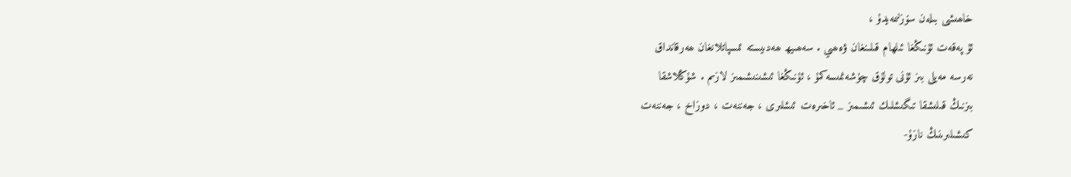خاھىشى بىلەن سۆزلىمەيدۇ ،
ئۇ پەقەت ئۇنىڭغا ئىلھام قىلىنغان ۋەھىي . سەھىيھ ھەدىيستە ئىسپاتلانغان ھەرقانداق
نەرسە مەيلى بىز ئۇنى تولۇق چۈشەنمىسەكمۇ ، ئۇنىڭغا ئىشىنىشىمىز لازىم . شۇڭلاشقا
بىزنىڭ قىلىشقا تىگىشلىك ئىشىمىز _ ئاخىرەت ئىشلىرى ، جەننەت ، دوزاخ ، جەننەت
كىشىلىرىنىڭ نازۇ-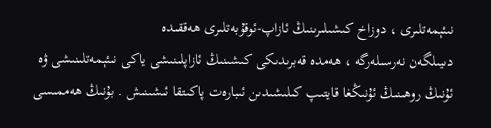نىئېمەتلىرى ، دوزاخ كىشىلىرىنىڭ ئازاپ-ئوقۇبەتلىرى ھەققىدە
دىيىلگەن نەرسىلەرگە ، ھەمدە قەبرىدىكى كىشىنىڭ ئازاپلىنىشى ياكى نىئېمەتلىنىشى ۋە
ئۇنىڭ روھىنىڭ ئۇنىڭغا قايتىپ كىلىشىدىن ئىبارەت پاكىتقا ئىشىنىش . بۇنىڭ ھەممىسى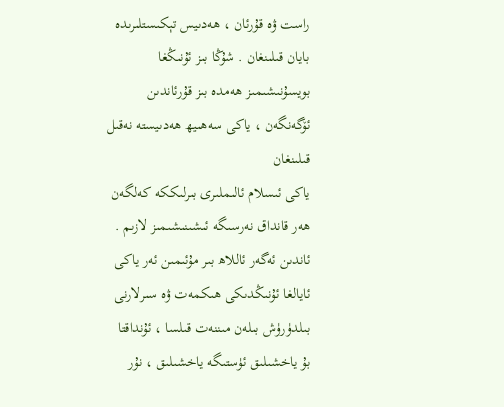راست ۋە قۇرئان ، ھەدىيس تېكىستلىرىدە بايان قىلىنغان . شۇڭا بىز ئۇنىڭغا
بويسۇنىشىمىز ھەمدە بىز قۇرئاندىن ئۆگەنگەن ، ياكى سەھىيھ ھەدىيستە نەقىل قىلىنغان
ياكى ئىسلام ئالىملىرى بىرلىككە كەلگەن ھەر قانداق نەرسىگە ئىشىنىشىمىز لازىم .
ئاندىن ئەگەر ئاللاھ بىر مۇئىمىن ئەر ياكى ئايالغا ئۇنىڭدىكى ھىكمەت ۋە سىرلارنى
بىلدۈرۈش بىلەن مىننەت قىلسا ، ئۇنداقتا بۇ ياخشىلىق ئۈستىگە ياخشىلىق ، نۇر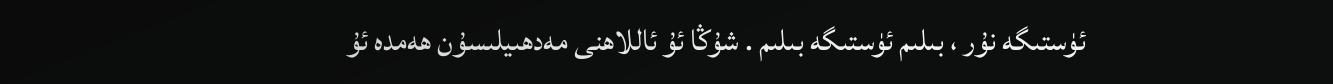ئۈستىگە نۇر ، بىلىم ئۈستىگە بىلىم . شۇڭا ئۇ ئاللاھنى مەدھىيلىسۇن ھەمدە ئۇ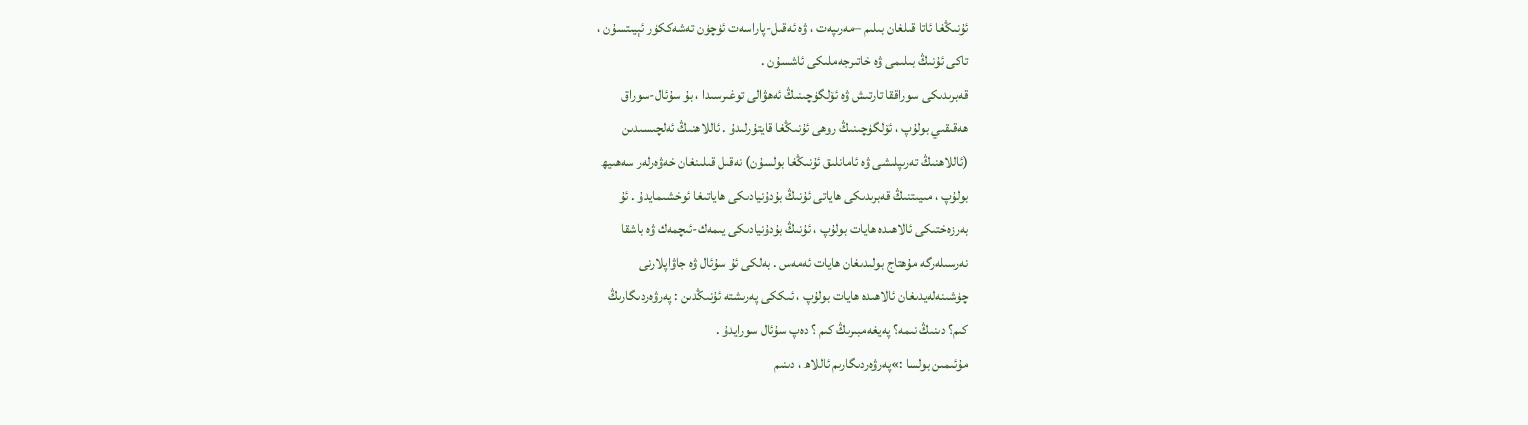ئۇنىڭغا ئاتا قىلغان بىلىم –مەرىپەت ، ۋە ئەقىل-پاراسەت ئۈچۈن تەشەككۈر ئېيىتسۇن ،
تاكى ئۇنىڭ بىلىمى ۋە خاتىرجەملىكى ئاشسۇن .
قەبرىدىكى سوراققا تارتىش ۋە ئۆلگۈچىنىڭ ئەھۋالى توغىرسىدا ، بۇ سۇئال-سوراق
ھەقىقىي بولۇپ ، ئۆلگۈچىنىڭ روھى ئۇنىڭغا قايتۇرلىدۇ . ئاللاھنىڭ ئەلچىسىدىن
(ئاللاھنىڭ تەرىپلىشى ۋە ئامانلىق ئۇنىڭغا بولسۇن) نەقىل قىلىنغان خەۋەرلەر سەھىيھ
بولۇپ ، مىيىتنىڭ قەبرىدىكى ھاياتى ئۇنىڭ بۇدۇنيادىكى ھاياتىغا ئوخشىمايدۇ . ئۇ
بەرزەختىكى ئالاھىدە ھايات بولۇپ ، ئۇنىڭ بۇدۇنيادىكى يىمەك-ئىچمەك ۋە باشقا
نەرسىلەرگە مۇھتاج بولىدىغان ھايات ئەمەس . بەلكى ئۇ سۇئال ۋە جاۋاپلارنى
چۈشىنەلەيدىغان ئالاھىدە ھايات بولۇپ ، ئىككى پەرىشتە ئۇنىڭدىن : پەرۋەردىگارىڭ
كىم؟ دىنىڭ نىمە؟ پەيغەمبىرىڭ كىم ؟ دەپ سۇئال سورايدۇ .
مۇئىمىن بولسا :»پەرۋەردىگارىم ئاللاھ ، دىنىم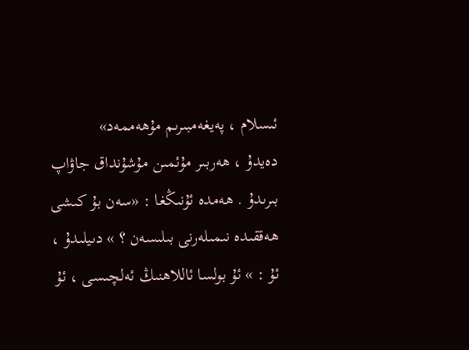ئىسلام ، پەيغەمبىرىم مۇھەممەد»
دەيدۇ ، ھەربىر مۇئمىن مۇشۇنداق جاۋاپ بىرىدۇ . ھەمدە ئۇنىڭغا : «سەن بۇ كىشى
ھەققىدە نىمىلەرنى بىلىسەن ؟ » دىيلىدۇ ، ئۇ : » ئۇ بولسا ئاللاھنىڭ ئەلچىسى ، ئۇ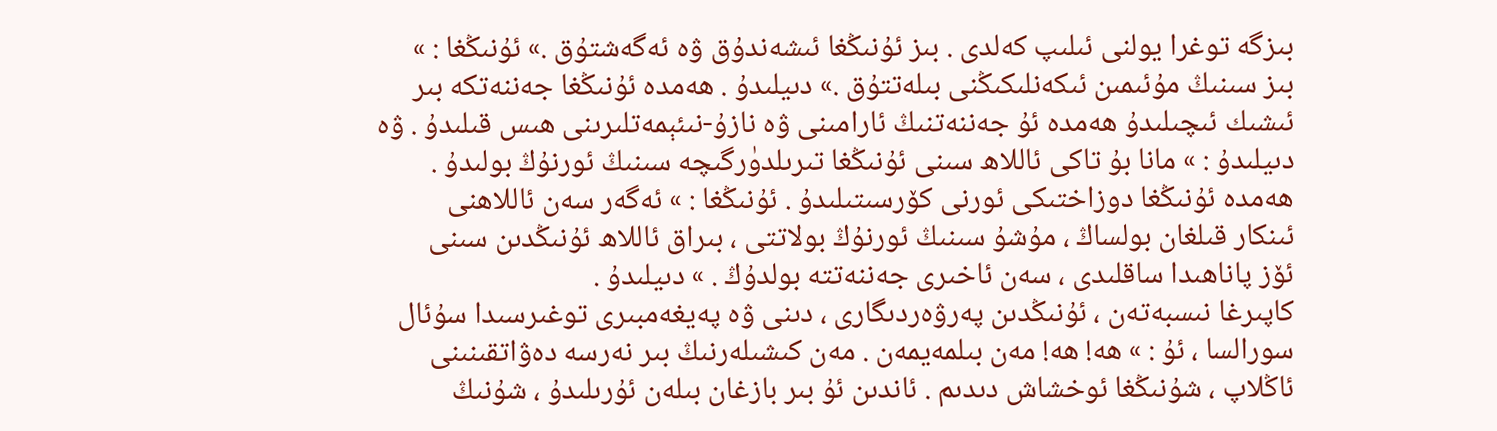بىزگە توغرا يولنى ئىلىپ كەلدى . بىز ئۇنىڭغا ئىشەندۇق ۋە ئەگەشتۇق .» ئۇنىڭغا : »
بىز سىنىڭ مۇئىمىن ئىكەنلىكىڭنى بىلەتتۇق .» دىيلىدۇ . ھەمدە ئۇنىڭغا جەننەتكە بىر
ئىشىك ئىچىلىدۇ ھەمدە ئۇ جەننەتنىڭ ئارامىنى ۋە نازۇ-نىئېمەتلىرىنى ھىس قىلىدۇ . ۋە
دىيلىدۇ : » مانا بۇ تاكى ئاللاھ سىنى ئۇنىڭغا تىرىلدۈرگىچە سىنىڭ ئورنۇڭ بولىدۇ .
ھەمدە ئۇنىڭغا دوزاختىكى ئورنى كۆرسىتىلىدۇ . ئۇنىڭغا : » ئەگەر سەن ئاللاھنى
ئىنكار قىلغان بولساڭ ، مۇشۇ سىنىڭ ئورنۇڭ بولاتتى ، بىراق ئاللاھ ئۇنىڭدىن سىنى
ئۆز پاناھىدا ساقلىدى ، سەن ئاخىرى جەننەتتە بولدۇڭ . » دىيلىدۇ .
كاپىرغا نىسبەتەن ، ئۇنىڭدىن پەرۋەردىگارى ، دىنى ۋە پەيغەمبىرى توغىرسىدا سۇئال
سورالسا ، ئۇ : » ھە! ھە! مەن بىلمەيمەن . مەن كىشىلەرنىڭ بىر نەرسە دەۋاتقىنىنى
ئاڭلاپ ، شۇنىڭغا ئوخشاش دىدىم . ئاندىن ئۇ بىر بازغان بىلەن ئۇرىلىدۇ ، شۇنىڭ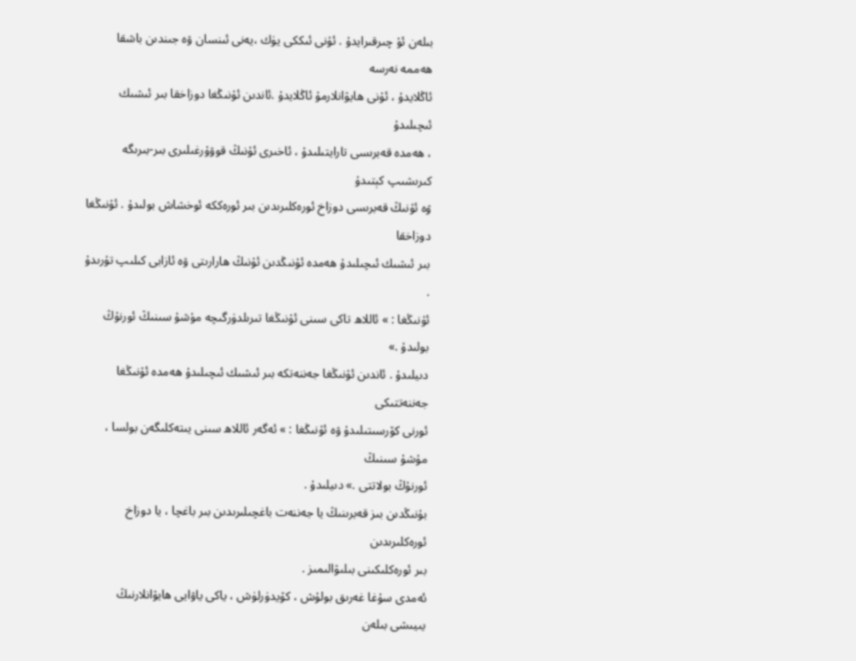بىلەن ئۇ چىرقىرايدۇ . ئۇنى ئىككى يۈك ،يەنى ئىنسان ۋە جىندىن باشقا ھەممە نەرسە
ئاڭلايدۇ ، ئۇنى ھايۋانلارمۇ ئاڭلايدۇ .ئاندىن ئۇنىڭغا دوزاخقا بىر ئىشىك ئىچىلىدۇ
، ھەمدە قەبرىسى تارايتىلىدۇ ، ئاخىرى ئۇنىڭ قوۋۇرغىلىرى بىر-بىرىگە كىرىشىپ كېتىدۇ
ۋە ئۇنىڭ قەبرىسى دوزاخ ئورەكلىرىدىن بىر ئورەككە ئوخشاش بولىدۇ . ئۇنىڭغا دوزاخقا
بىر ئىشىك ئىچىلىدۇ ھەمدە ئۇنىڭدىن ئۇنىڭ ھارارىتى ۋە ئازابى كىلىپ تۇرىدۇ .
ئۇنىڭغا : » ئاللاھ تاكى سىنى ئۇنىڭغا تىرىلدۈرگىچە مۇشۇ سىنىڭ ئورنۇڭ بولىدۇ .»
دىيلىدۇ . ئاندىن ئۇنىڭغا جەننەتكە بىر ئىشىك ئىچىلىدۇ ھەمدە ئۇنىڭغا جەننەتتىكى
ئورنى كۆرسىتىلىدۇ ۋە ئۇنىڭغا : » ئەگەر ئاللاھ سىنى يىتەكلىگەن بولسا ، مۇشۇ سىنىڭ
ئورنۇڭ بولاتتى .» دىيلىدۇ .
بۇنىڭدىن بىز قەبرىنىڭ يا جەننەت باغچىلىرىدىن بىر باغچا ، يا دوزاخ ئورەكلىرىدىن
بىر ئورەكلىكىنى بىلىۋالىمىز .
ئەمدى سۇغا غەرىق بولۇش ، كۆيدۈرلۈش ، ياكى ياۋايى ھايۋانلارنىڭ يىيىشى بىلەن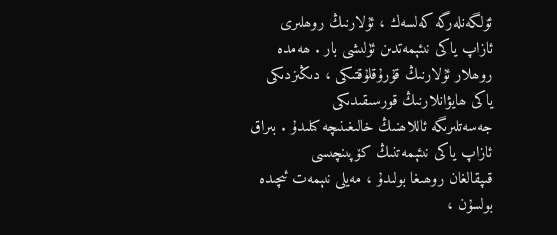ئۆلگەنلەرگە كەلسەك ، ئۇلارنىڭ روھلىرى ئازاپ ياكى نىئېمەتدىن ئۈلىشى بار . ھەمدە
روھلار ئۇلارنىڭ قۇرۇقلۇقتىكى ، دىڭىزدىكى ياكى ھايۋانلارنىڭ قورسىقىدىكى
جەسەتلىرىگە ئاللاھنىڭ خالىغىنىچە كىلىدۇ . بىراق ئازاپ ياكى نىئېمەتنىڭ كۆپىنچىسى
قىپقالغان روھىغا بولىدۇ ، مەيلى نىېمەت ئىچىدە بولسۇن ،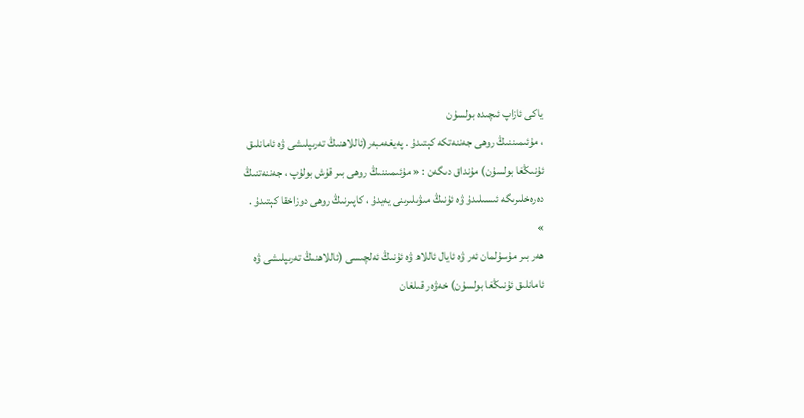ياكى ئازاپ ئىچىدە بولسۇن
، مۇئىمىننىڭ روھى جەننەتكە كېتىدۇ . پەيغەمبەر(ئاللاھنىڭ تەرىپلىشى ۋە ئامانلىق
ئۇنىڭغا بولسۇن) مۇنداق دىگەن : « مۇئىمىننىڭ روھى بىر قۇش بولۇپ ، جەننەتنىڭ
دەرەخلىرىگە ئىسىلىدۇ ۋە ئۇنىڭ مىۋىلىرىنى يەيدۇ ، كاپىرنىڭ روھى دوزاخقا كېتىدۇ .
»
ھەر بىر مۇسۇلمان ئەر ۋە ئايال ئاللاھ ۋە ئۇنىڭ ئەلچىسى (ئاللاھنىڭ تەرىپلىشى ۋە
ئامانلىق ئۇنىڭغا بولسۇن) خەۋەر قىلغان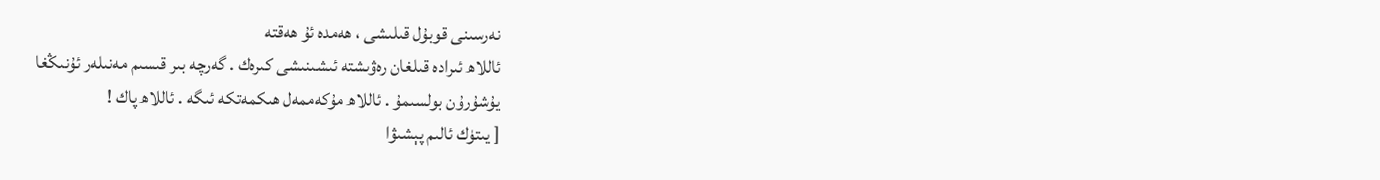نەرسىنى قوبۇل قىلىشى ، ھەمدە ئۇ ھەقتە
ئاللاھ ئىرادە قىلغان رەۋىشتە ئىشىنىشى كىرەك . گەرچە بىر قىسىم مەنىلەر ئۇنىڭغا
يۇشۇرۇن بولسىمۇ . ئاللاھ مۇكەممەل ھىكمەتكە ئىگە . ئاللاھ پاك !
[ يىتۈك ئالىم پېشىۋا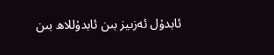ئابدۇل ئەزىيز بىن ئابدۇللاھ بىن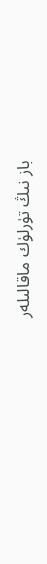باز نىڭ تۈرلۈك ماقالىلەر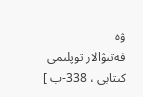ۋە
فەتىۋالار توپلىمى كىتابى ، 338-ب ]